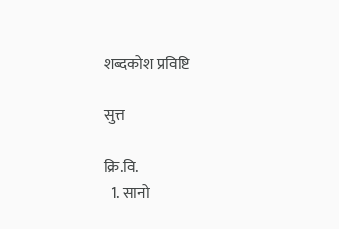शब्दकोश प्रविष्टि

सुत्त

क्रि.वि.
  1. सानो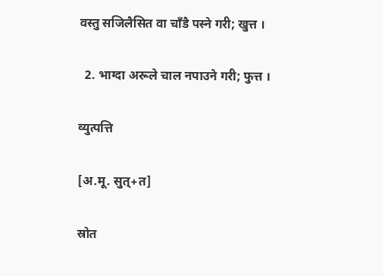वस्तु सजिलैसित वा चाँडै पस्ने गरी; खुत्त ।

  2. भाग्दा अरूले चाल नपाउने गरी; फुत्त ।

व्युत्पत्ति

[अ.मू. सुत्+त]

स्रोत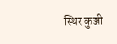स्थिर कुञ्जी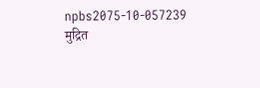npbs2075-10-057239
मुद्रित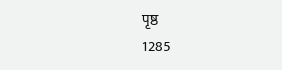पृष्ठ
1285